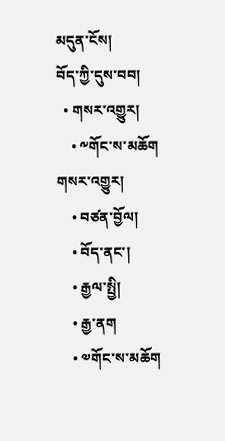མདུན་ངོས།
བོད་ཀྱི་དུས་བབ།
  • གསར་འགྱུར།
    • ༸གོང་ས་མཆོག གསར་འགྱུར།
    • བཙན་བྱོལ།
    • བོད་ནང་།
    • རྒྱལ་སྤྱི།
    • རྒྱ་ནག
    • ༧གོང་ས་མཆོག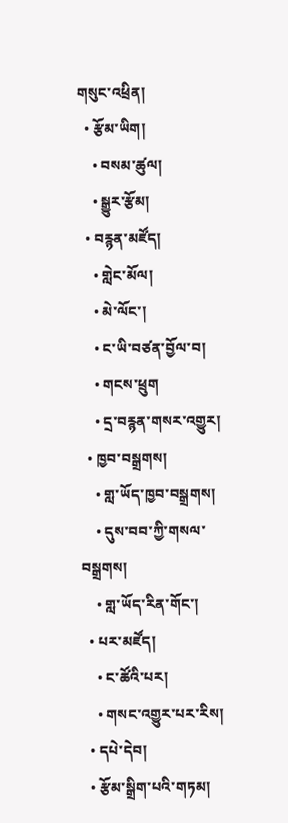གསུང་འཕྲིན།
  • རྩོམ་ཡིག།
    • བསམ་ཚུལ།
    • སྒྱུར་རྩོམ།
  • བརྙན་མཛོད།
    • གླེང་མོལ།
    • མེ་ལོང་།
    • ང་ཡི་བཙན་བྱོལ་བ།
    • གངས་ཕྲུག
    • དྲ་བརྙན་གསར་འགྱུར།
  • ཁྱབ་བསྒྲགས།
    • གླ་ཡོད་ཁྱབ་བསྒྲགས།
    • དུས་བབ་ཀྱི་གསལ་བསྒྲགས།
    • གླ་ཡོད་རིན་གོང་།
  • པར་མཛོད།
    • ང་ཚོའི་པར།
    • གསང་འགྱུར་པར་རིས།
  • དཔེ་དེབ།
  • རྩོམ་སྒྲིག་པའི་གཏམ།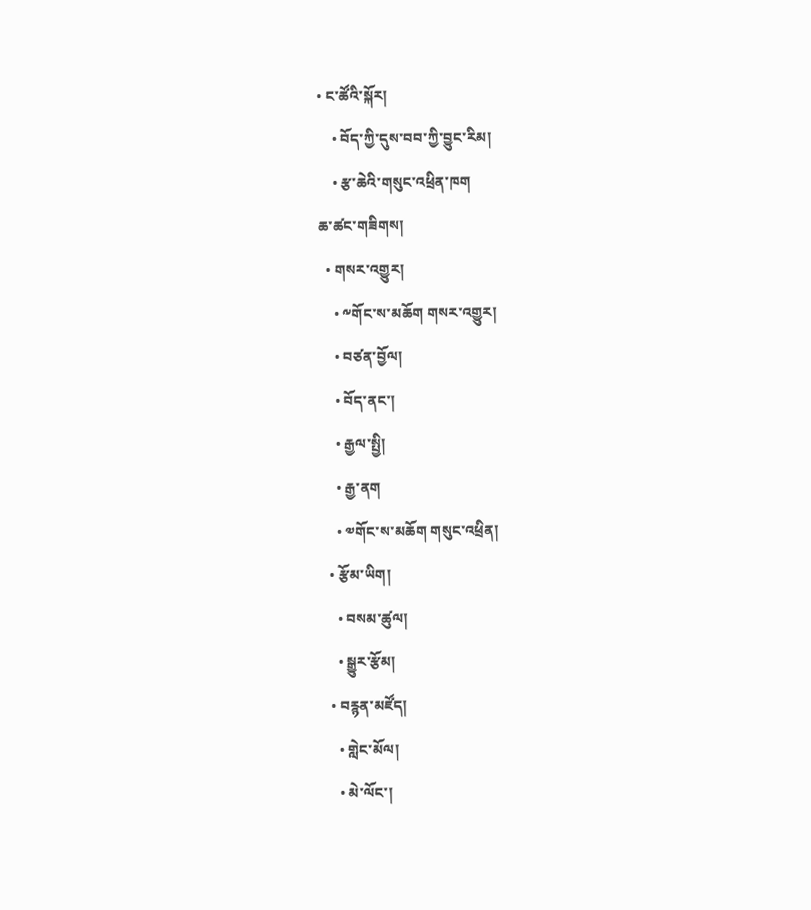• ང་ཚོའི་སྐོར།
    • བོད་ཀྱི་དུས་བབ་ཀྱི་བྱུང་རིམ།
    • རྩ་ཆེའི་གསུང་འཕྲིན་ཁག
ཆ་ཚང་གཟིགས།
  • གསར་འགྱུར།
    • ༸གོང་ས་མཆོག གསར་འགྱུར།
    • བཙན་བྱོལ།
    • བོད་ནང་།
    • རྒྱལ་སྤྱི།
    • རྒྱ་ནག
    • ༧གོང་ས་མཆོག གསུང་འཕྲིན།
  • རྩོམ་ཡིག།
    • བསམ་ཚུལ།
    • སྒྱུར་རྩོམ།
  • བརྙན་མཛོད།
    • གླེང་མོལ།
    • མེ་ལོང་།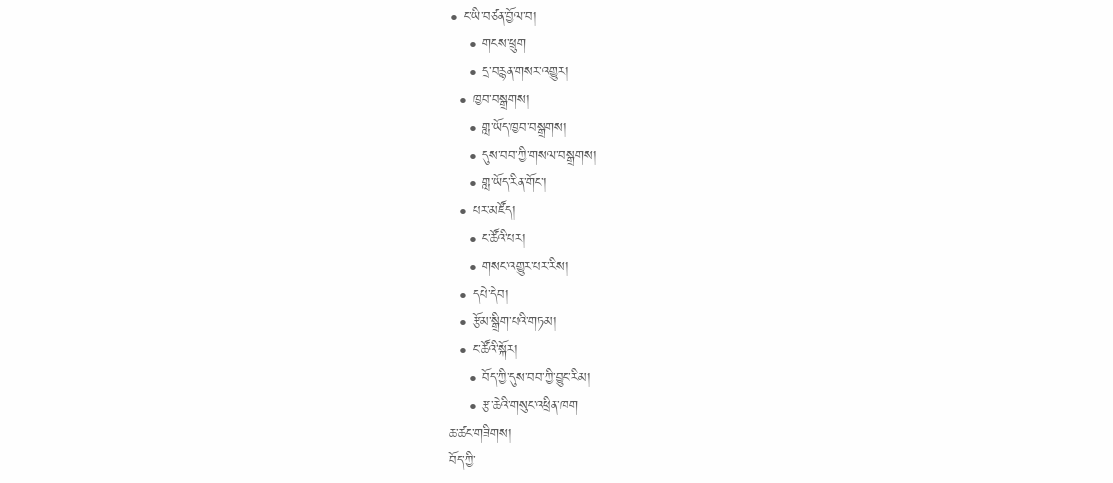• ང་ཡི་བཙན་བྱོལ་བ།
    • གངས་ཕྲུག
    • དྲ་བརྙན་གསར་འགྱུར།
  • ཁྱབ་བསྒྲགས།
    • གླ་ཡོད་ཁྱབ་བསྒྲགས།
    • དུས་བབ་ཀྱི་གསལ་བསྒྲགས།
    • གླ་ཡོད་རིན་གོང་།
  • པར་མཛོད།
    • ང་ཚོའི་པར།
    • གསང་འགྱུར་པར་རིས།
  • དཔེ་དེབ།
  • རྩོམ་སྒྲིག་པའི་གཏམ།
  • ང་ཚོའི་སྐོར།
    • བོད་ཀྱི་དུས་བབ་ཀྱི་བྱུང་རིམ།
    • རྩ་ཆེའི་གསུང་འཕྲིན་ཁག
ཆ་ཚང་གཟིགས།
བོད་ཀྱི་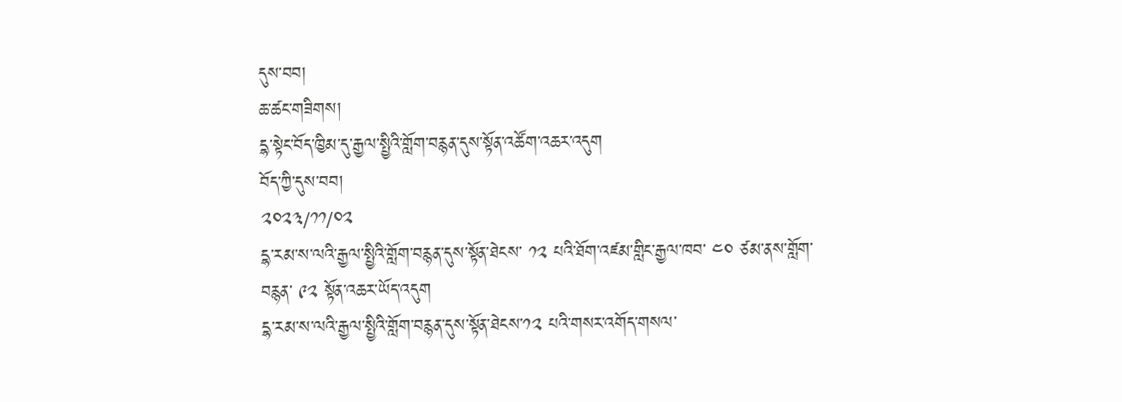དུས་བབ།
ཆ་ཚང་གཟིགས།
དྷ་སྟེང་བོད་ཁྱིམ་དུ་རྒྱལ་སྤྱིའི་གློག་བརྙན་དུས་སྟོན་འཚོག་འཆར་འདུག
བོད་ཀྱི་དུས་བབ།
༢༠༢༣/༡༡/༠༢
དྷ་རམ་ས་ལའི་རྒྱལ་སྤྱིའི་གློག་བརྙན་དུས་སྟོན་ཐེངས་ ༡༢ པའི་ཐོག་འཛམ་གླིང་རྒྱལ་ཁབ་ ༤༠ ཙམ་ནས་གློག་བརྙན་ ༩༢ སྟོན་འཆར་ཡོད་འདུག
དྷ་རམ་ས་ལའི་རྒྱལ་སྤྱིའི་གློག་བརྙན་དུས་སྟོན་ཐེངས་༡༢ པའི་གསར་འགོད་གསལ་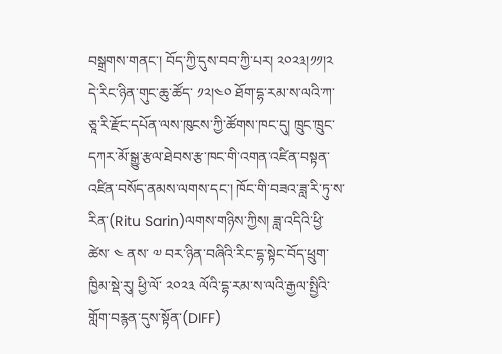བསྒྲགས་གནང་། བོད་ཀྱི་དུས་བབ་ཀྱི་པར། ༢༠༢༣།༡༡།༢
དེ་རིང་ཉིན་གུང་ཆུ་ཚོད་ ༡༢།༤༠ ཐོག་དྷ་རམ་ས་ལའི་ཀ་ཅཱ་རི་རྫོང་དཔོན་ལས་ཁུངས་ཀྱི་ཚོགས་ཁང་དུ། ཁྲུང་ཁྲུང་དཀར་མོ་སྒྱུ་རྩལ་ཐེབས་རྩ་ཁང་གི་འགན་འཛིན་བསྟན་འཛིན་བསོད་ནམས་ལགས་དང་། ཁོང་གི་བཟའ་ཟླ་རི་ཏུ་ས་རིན་(Ritu Sarin)ལགས་གཉིས་ཀྱིས། ཟླ་འདིའི་ཕྱི་ཚེས་ ༤ ནས་ ༧ བར་ཉིན་བཞིའི་རིང་དྷ་སྟེང་བོད་ཕྲུག་ཁྱིམ་སྡེ་རུ། ཕྱི་ལོ་ ༢༠༢༣ ལོའི་དྷ་རམ་ས་ལའི་རྒྱལ་སྤྱིའི་གློག་བརྙན་དུས་སྟོན་(DIFF)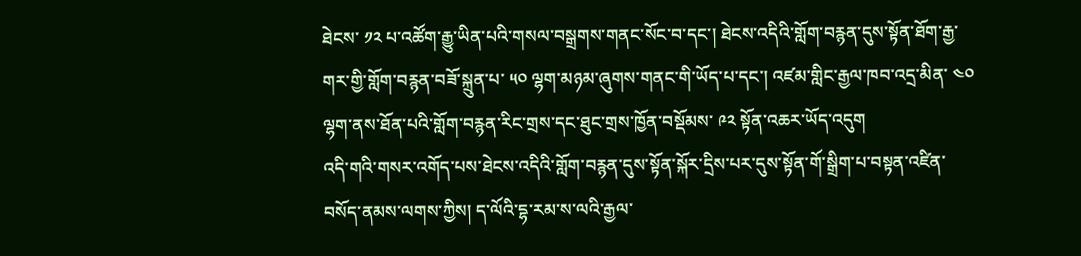ཐེངས་ ༡༢ པ་འཚོག་རྒྱུ་ཡིན་པའི་གསལ་བསྒྲགས་གནང་སོང་བ་དང་། ཐེངས་འདིའི་གློག་བརྙན་དུས་སྟོན་ཐོག་རྒྱ་གར་གྱི་གློག་བརྙན་བཟོ་སྐྲུན་པ་ ༥༠ ལྷག་མཉམ་ཞུགས་གནང་གི་ཡོད་པ་དང་། འཛམ་གླིང་རྒྱལ་ཁབ་འདྲ་མིན་ ༤༠ ལྷག་ནས་ཐོན་པའི་གློག་བརྙན་རིང་གྲས་དང་ཐུང་གྲས་ཁྱོན་བསྡོམས་ ༩༢ སྟོན་འཆར་ཡོད་འདུག
འདི་གའི་གསར་འགོད་པས་ཐེངས་འདིའི་གློག་བརྙན་དུས་སྟོན་སྐོར་དྲིས་པར་དུས་སྟོན་གོ་སྒྲིག་པ་བསྟན་འཛིན་བསོད་ནམས་ལགས་ཀྱིས། ད་ལོའི་དྷ་རམ་ས་ལའི་རྒྱལ་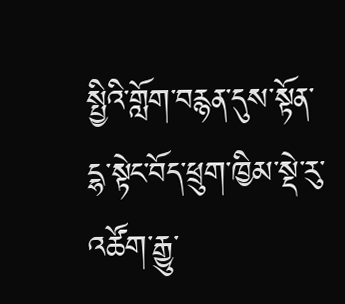སྤྱིའི་གློག་བརྙན་དུས་སྟོན་དྷ་སྟེང་བོད་ཕྲུག་ཁྱིམ་སྡེ་རུ་འཚོག་རྒྱུ་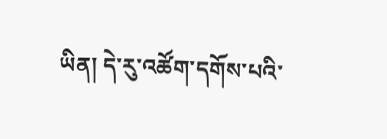ཡིན། དེ་རུ་འཚོག་དགོས་པའི་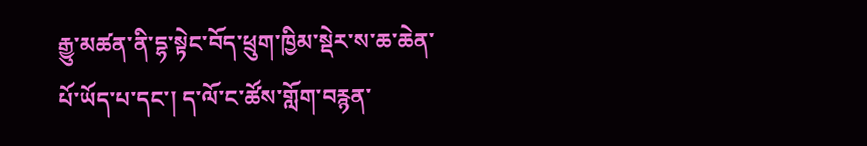རྒྱུ་མཚན་ནི་དྷ་སྟེང་བོད་ཕྲུག་ཁྱིམ་སྡེར་ས་ཆ་ཆེན་པོ་ཡོད་པ་དང་། ད་ལོ་ང་ཚོས་གློག་བརྙན་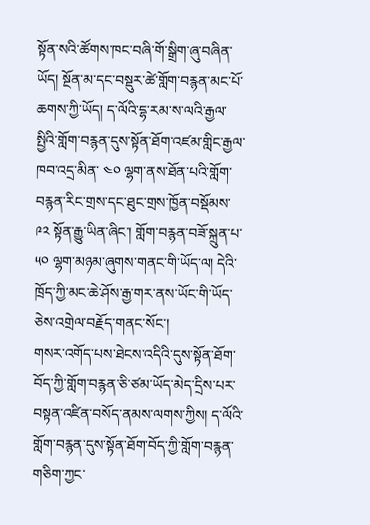སྟོན་སའི་ཚོགས་ཁང་བཞི་གོ་སྒྲིག་ཞུ་བཞིན་ཡོད། སྔོན་མ་དང་བསྡུར་ཚེ་གློག་བརྙན་མང་པོ་ཆགས་ཀྱི་ཡོད། ད་ལོའི་དྷ་རམ་ས་ལའི་རྒྱལ་སྤྱིའི་གློག་བརྙན་དུས་སྟོན་ཐོག་འཛམ་གླིང་རྒྱལ་ཁབ་འདྲ་མིན་ ༤༠ ལྷག་ནས་ཐོན་པའི་གློག་བརྙན་རིང་གྲས་དང་ཐུང་གྲས་ཁྱོན་བསྡོམས་ ༩༢ སྟོན་རྒྱུ་ཡིན་ཞིང་། གློག་བརྙན་བཟོ་སྐྲུན་པ་ ༥༠ ལྷག་མཉམ་ཞུགས་གནང་གི་ཡོད་ལ། དེའི་ཁྲོད་ཀྱི་མང་ཆེ་ཤོས་རྒྱ་གར་ནས་ཡོང་གི་ཡོད་ཅེས་འགྲེལ་བརྗོད་གནང་སོང་།
གསར་འགོད་པས་ཐེངས་འདིའི་དུས་སྟོན་ཐོག་བོད་ཀྱི་གློག་བརྙན་ཅི་ཙམ་ཡོད་མེད་དྲིས་པར་བསྟན་འཛིན་བསོད་ནམས་ལགས་ཀྱིས། ད་ལོའི་གློག་བརྙན་དུས་སྟོན་ཐོག་བོད་ཀྱི་གློག་བརྙན་གཅིག་ཀྱང་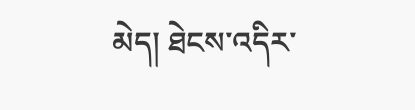མེད། ཐེངས་འདིར་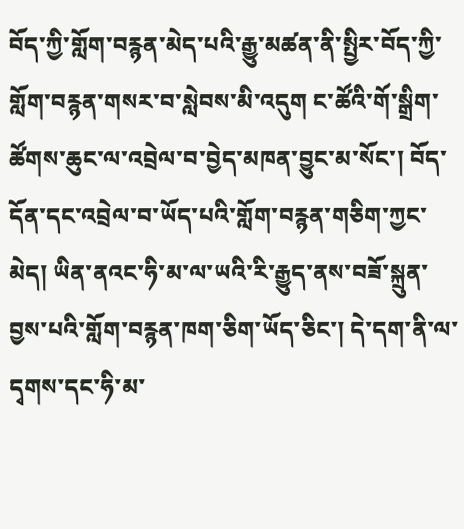བོད་ཀྱི་གློག་བརྙན་མེད་པའི་རྒྱུ་མཚན་ནི་སྤྱིར་བོད་ཀྱི་གློག་བརྙན་གསར་བ་སླེབས་མི་འདུག ང་ཚོའི་གོ་སྒྲིག་ཚོགས་ཆུང་ལ་འབྲེལ་བ་བྱེད་མཁན་བྱུང་མ་སོང་། བོད་དོན་དང་འབྲེལ་བ་ཡོད་པའི་གློག་བརྙན་གཅིག་ཀྱང་མེད། ཡིན་ནའང་ཧི་མ་ལ་ཡའི་རི་རྒྱུད་ནས་བཟོ་སྐྲུན་བྱས་པའི་གློག་བརྙན་ཁག་ཅིག་ཡོད་ཅིང་། དེ་དག་ནི་ལ་དྭགས་དང་ཧི་མ་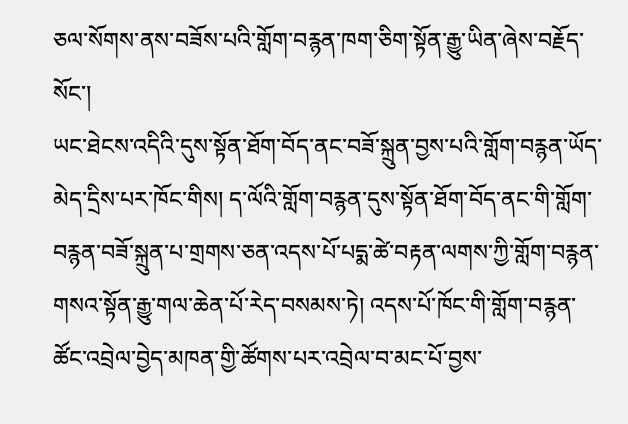ཅལ་སོགས་ནས་བཟོས་པའི་གློག་བརྙན་ཁག་ཅིག་སྟོན་རྒྱུ་ཡིན་ཞེས་བརྗོད་སོང་།
ཡང་ཐེངས་འདིའི་དུས་སྟོན་ཐོག་བོད་ནང་བཟོ་སྐྲུན་བྱས་པའི་གློག་བརྙན་ཡོད་མེད་དྲིས་པར་ཁོང་གིས། ད་ལོའི་གློག་བརྙན་དུས་སྟོན་ཐོག་བོད་ནང་གི་གློག་བརྙན་བཟོ་སྐྲུན་པ་གྲགས་ཅན་འདས་པོ་པདྨ་ཚེ་བརྟན་ལགས་ཀྱི་གློག་བརྙན་གསའ་སྟོན་རྒྱུ་གལ་ཆེན་པོ་རེད་བསམས་ཏེ། འདས་པོ་ཁོང་གི་གློག་བརྙན་ཚོང་འབྲེལ་བྱེད་མཁན་གྱི་ཚོགས་པར་འབྲེལ་བ་མང་པོ་བྱས་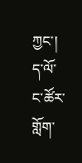ཀྱང་། ད་ལོ་ང་ཚོར་གློག་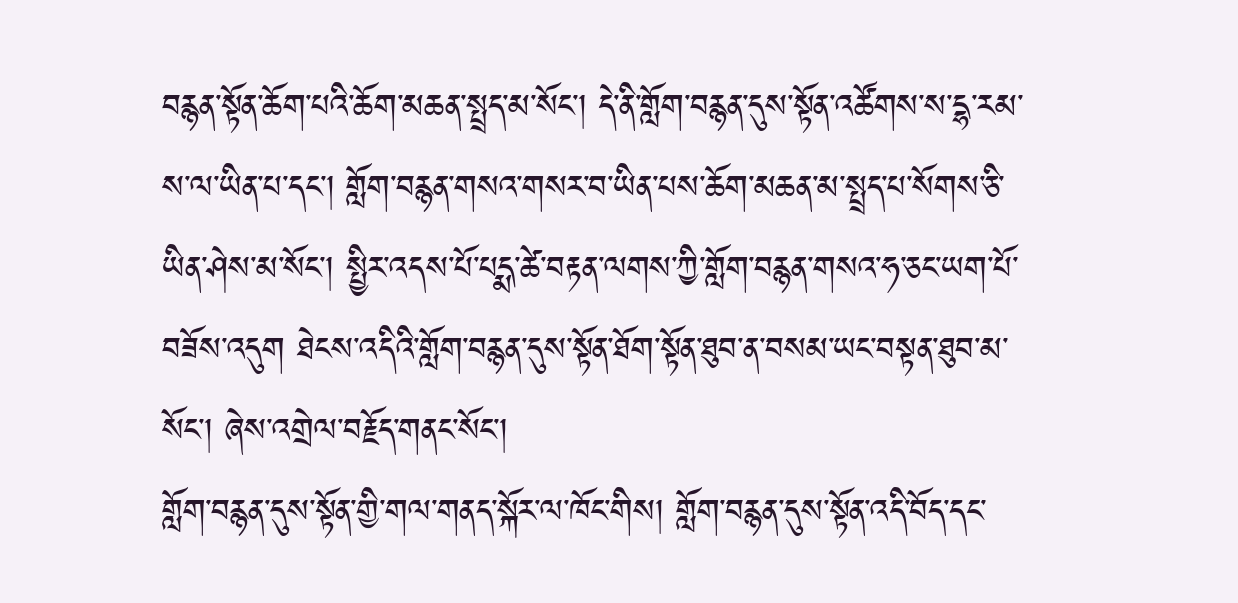བརྙན་སྟོན་ཆོག་པའི་ཆོག་མཆན་སྤྲད་མ་སོང་། དེ་ནི་གློག་བརྙན་དུས་སྟོན་འཚོགས་ས་དྷ་རམ་ས་ལ་ཡིན་པ་དང་། གློག་བརྙན་གསའ་གསར་བ་ཡིན་པས་ཆོག་མཆན་མ་སྤྲད་པ་སོགས་ཅི་ཡིན་ཤེས་མ་སོང་། སྤྱིར་འདས་པོ་པདྨ་ཚེ་བརྟན་ལགས་ཀྱི་གློག་བརྙན་གསའ་ཧ་ཅང་ཡག་པོ་བཟོས་འདུག ཐེངས་འདིའི་གློག་བརྙན་དུས་སྟོན་ཐོག་སྟོན་ཐུབ་ན་བསམ་ཡང་བསྟན་ཐུབ་མ་སོང་། ཞེས་འགྲེལ་བརྗོད་གནང་སོང་།
གློག་བརྙན་དུས་སྟོན་གྱི་གལ་གནད་སྐོར་ལ་ཁོང་གིས། གློག་བརྙན་དུས་སྟོན་འདི་བོད་དང་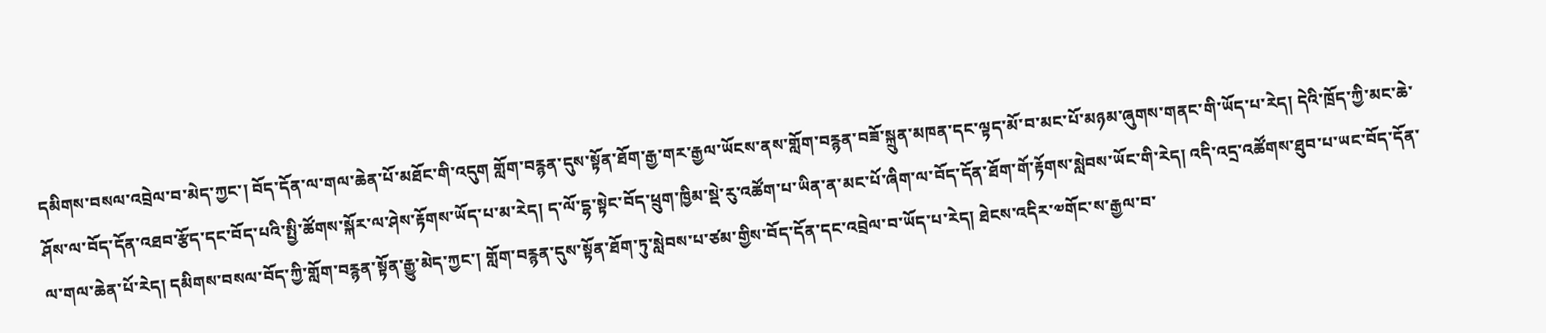དམིགས་བསལ་འབྲེལ་བ་མེད་ཀྱང་། བོད་དོན་ལ་གལ་ཆེན་པོ་མཐོང་གི་འདུག གློག་བརྙན་དུས་སྟོན་ཐོག་རྒྱ་གར་རྒྱལ་ཡོངས་ནས་གློག་བརྙན་བཟོ་སྐྲུན་མཁན་དང་ལྟད་མོ་བ་མང་པོ་མཉམ་ཞུགས་གནང་གི་ཡོད་པ་རེད། དེའི་ཁྲོད་ཀྱི་མང་ཆེ་ཤོས་ལ་བོད་དོན་འཐབ་རྩོད་དང་བོད་པའི་སྤྱི་ཚོགས་སྐོར་ལ་ཤེས་རྟོགས་ཡོད་པ་མ་རེད། ད་ལོ་དྷ་སྟེང་བོད་ཕྲུག་ཁྱིམ་སྡེ་རུ་འཚོག་པ་ཡིན་ན་མང་པོ་ཞིག་ལ་བོད་དོན་ཐོག་གོ་རྟོགས་སླེབས་ཡོང་གི་རེད། འདི་འདྲ་འཚོགས་ཐུབ་པ་ཡང་བོད་དོན་ལ་གལ་ཆེན་པོ་རེད། དམིགས་བསལ་བོད་ཀྱི་གློག་བརྙན་སྟོན་རྒྱུ་མེད་ཀྱང་། གློག་བརྙན་དུས་སྟོན་ཐོག་ཏུ་སླེབས་པ་ཙམ་གྱིས་བོད་དོན་དང་འབྲེལ་བ་ཡོད་པ་རེད། ཐེངས་འདིར་༧གོང་ས་རྒྱལ་བ་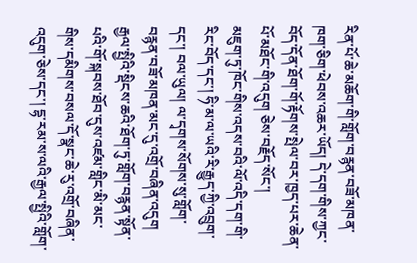རིན་པོ་ཆེ་མཆོག་གི་གློག་བརྙན་བཟོ་མཁན་ཁག་ཅིག་ཕེབས་འཆར་ཡོད། དེ་དག་གིས་ཀྱང་བོད་དོན་ཐོག་གོ་རྟོགས་སྤེལ་བར་ཁྱད་པར་ཆེན་པོ་མཐོང་གི་འདུག ཅེས་བརྗོད་སོང་།
མཇུག་ཏུ་ཁོང་གིས་འདས་བའི་ལོ་འདི་དག་གི་རིང་བོད་དང་། ཧི་མ་ལ་ཡའི་རི་རྒྱུད་ཀྱི་འབྲུག་དང་། བལ་ཡུལ། ལ་དྭགས་སོགས་སུ་གློག་བརྙན་བཟོ་མཁན་མང་དུ་འགྲོ་བཞིན་འདུག རྒྱལ་སྤྱིའི་སྡིངས་ཆའི་ཐོག་ཏུ་གློག་བརྙན་སྟོན་པའི་གོ་སྐབས་ཐོབ་དུས་འཛམ་གླིང་མི་མང་གིས་དམིགས་བསལ་དོ་སྣང་ཆེ་རུ་འགྲོ་བཞིན་འདུག་ཅེས་དང་། དྷ་རམ་ས་ལའི་རྒྱལ་སྤྱིའི་གློག་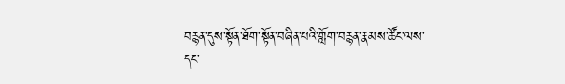བརྙན་དུས་སྟོན་ཐོག་སྟོན་བཞིན་པའི་གློག་བརྙན་རྣམས་ཚོང་ལས་དང་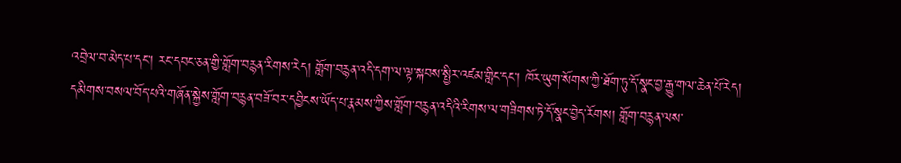འབྲེལ་བ་མེད་པ་དང་། རང་དབང་ཅན་གྱི་གློག་བརྙན་རིགས་རེད། གློག་བརྙན་འདི་དག་ལ་ལྟ་སྐབས་སྤྱིར་འཛམ་གླིང་དང་། ཁོར་ཡུག་སོགས་ཀྱི་ཐོག་ཏུ་དོ་སྣང་བྱ་རྒྱུ་གལ་ཆེན་པོ་རེད། དམིགས་བསལ་བོད་པའི་གཞོན་སྐྱེས་གློག་བརྙན་བཟོ་བར་དབྱིངས་ཡོད་པ་རྣམས་ཀྱིས་གློག་བརྙན་འདིའི་རིགས་ལ་གཟིགས་ཏེ་དོ་སྣང་བྱེད་རོགས། གློག་བརྙན་ལས་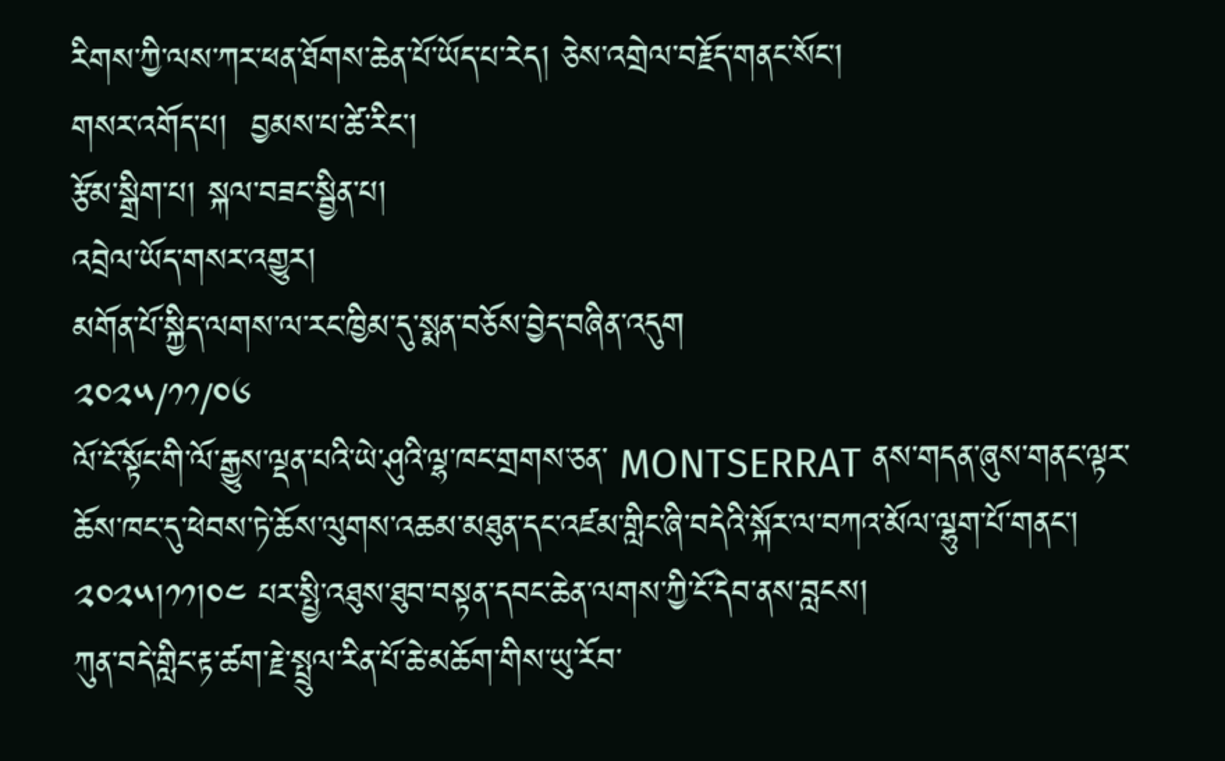རིགས་ཀྱི་ལས་ཀར་ཕན་ཐོགས་ཆེན་པོ་ཡོད་པ་རེད། ཅེས་འགྲེལ་བརྗོད་གནང་སོང་།
གསར་འགོད་པ།  བྱམས་པ་ཚེ་རིང་།
རྩོམ་སྒྲིག་པ། སྐལ་བཟང་སྦྱིན་པ།
འབྲེལ་ཡོད་གསར་འགྱུར།
མགོན་པོ་སྐྱིད་ལགས་ལ་རང་ཁྱིམ་དུ་སྨན་བཅོས་བྱེད་བཞིན་འདུག
༢༠༢༥/༡༡/༠༦
ལོ་ངོ་སྟོང་གི་ལོ་རྒྱུས་ལྡན་པའི་ཡེ་ཤུའི་ལྷ་ཁང་གྲགས་ཅན་ MONTSERRAT ནས་གདན་ཞུས་གནང་ལྟར་ཆོས་ཁང་དུ་ཕེབས་ཏེ་ཆོས་ལུགས་འཆམ་མཐུན་དང་འཛམ་གླིང་ཞི་བདེའི་སྐོར་ལ་བཀའ་མོལ་ལྷུག་པོ་གནང་། ༢༠༢༥།༡༡།༠༤ པར་སྤྱི་འཐུས་ཐུབ་བསྟན་དབང་ཆེན་ལགས་ཀྱི་ངོ་དེབ་ནས་བླངས།
ཀུན་བདེ་གླིང་རྟ་ཚག་རྗེ་སྤྲུལ་རིན་པོ་ཆེ་མཆོག་གིས་ཡུ་རོབ་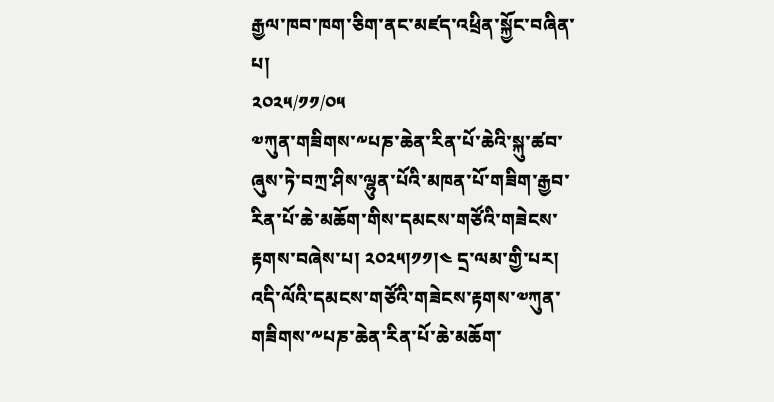རྒྱལ་ཁབ་ཁག་ཅིག་ནང་མཛད་འཕྲིན་སྐྱོང་བཞིན་པ།
༢༠༢༥/༡༡/༠༥
༧ཀུན་གཟིགས་༸པཎ་ཆེན་རིན་པོ་ཆེའི་སྐུ་ཚབ་ཞུས་ཏེ་བཀྲ་ཤིས་ལྷུན་པོའི་མཁན་པོ་གཟིག་རྒྱབ་རིན་པོ་ཆེ་མཆོག་གིས་དམངས་གཙོའི་གཟེངས་རྟགས་བཞེས་པ། ༢༠༢༥།༡༡།༤ དྲ་ལམ་གྱི་པར།
འདི་ལོའི་དམངས་གཙོའི་གཟེངས་རྟགས་༧ཀུན་གཟིགས་༸པཎ་ཆེན་རིན་པོ་ཆེ་མཆོག་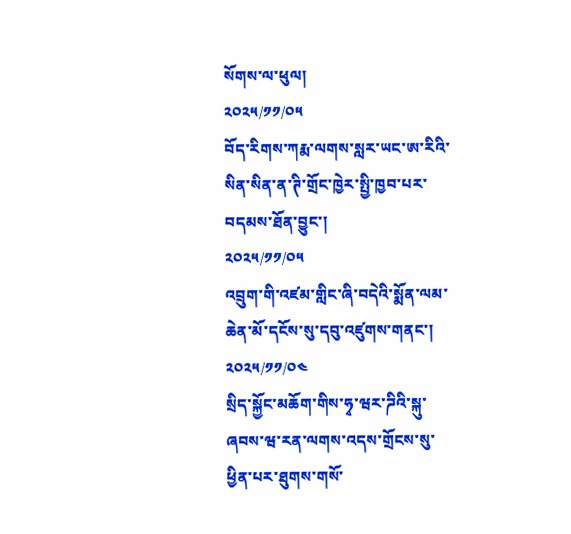སོགས་ལ་ཕུལ།
༢༠༢༥/༡༡/༠༥
བོད་རིགས་ཀརྨ་ལགས་སླར་ཡང་ཨ་རིའི་སིན་སིན་ན་ཊི་གྲོང་ཁྱེར་སྤྱི་ཁྱབ་པར་བདམས་ཐོན་བྱུང་།
༢༠༢༥/༡༡/༠༥
འབྲུག་གི་འཛམ་གླིང་ཞི་བདེའི་སྨོན་ལམ་ཆེན་མོ་དངོས་སུ་དབུ་འཛུགས་གནང་།
༢༠༢༥/༡༡/༠༤
སྲིད་སྐྱོང་མཆོག་གིས་ཧྭ་ཝར་ཌིའི་སྐུ་ཞབས་ཝ་རན་ལགས་འདས་གྲོངས་སུ་ཕྱིན་པར་ཐུགས་གསོ་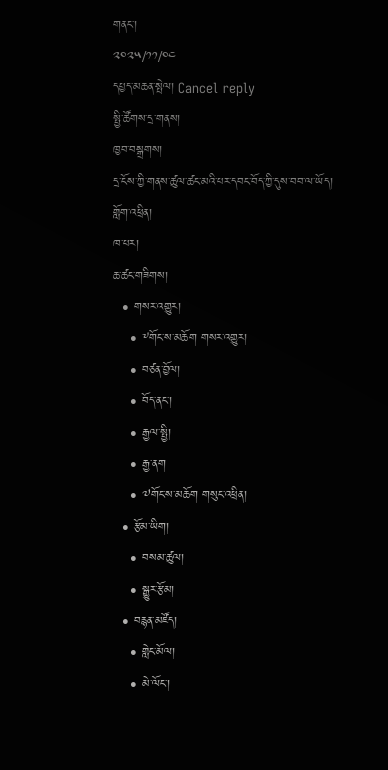གནང་།
༢༠༢༥/༡༡/༠༤
དཔྱད་མཆན་སྤེལ། Cancel reply
སྤྱི་ཚོགས་དྲ་གནས།
ཁྱབ་བསྒྲགས།
དྲ་ངོས་ཀྱི་གནས་ཚུལ་ཚང་མའི་པར་དབང་བོད་ཀྱི་དུས་བབ་ལ་ཡོད།
གློག་འཕྲིན།
ཁ་པར།
ཆ་ཚང་གཟིགས།
  • གསར་འགྱུར།
    • ༸གོང་ས་མཆོག གསར་འགྱུར།
    • བཙན་བྱོལ།
    • བོད་ནང་།
    • རྒྱལ་སྤྱི།
    • རྒྱ་ནག
    • ༧གོང་ས་མཆོག གསུང་འཕྲིན།
  • རྩོམ་ཡིག།
    • བསམ་ཚུལ།
    • སྒྱུར་རྩོམ།
  • བརྙན་མཛོད།
    • གླེང་མོལ།
    • མེ་ལོང་།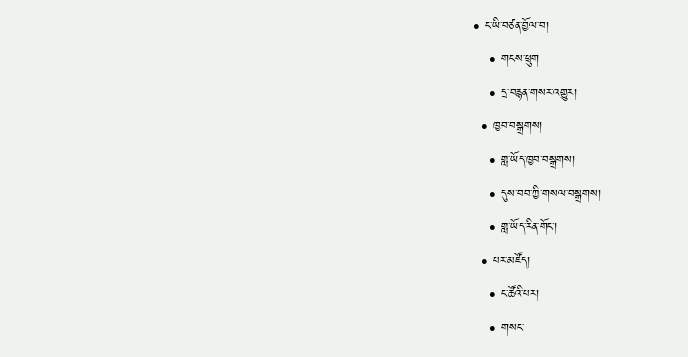• ང་ཡི་བཙན་བྱོལ་བ།
    • གངས་ཕྲུག
    • དྲ་བརྙན་གསར་འགྱུར།
  • ཁྱབ་བསྒྲགས།
    • གླ་ཡོད་ཁྱབ་བསྒྲགས།
    • དུས་བབ་ཀྱི་གསལ་བསྒྲགས།
    • གླ་ཡོད་རིན་གོང་།
  • པར་མཛོད།
    • ང་ཚོའི་པར།
    • གསང་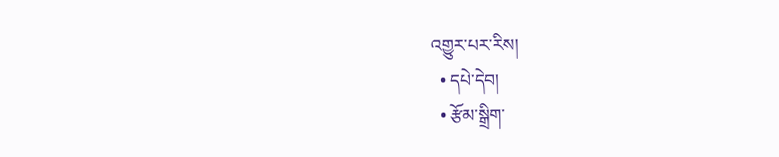འགྱུར་པར་རིས།
  • དཔེ་དེབ།
  • རྩོམ་སྒྲིག་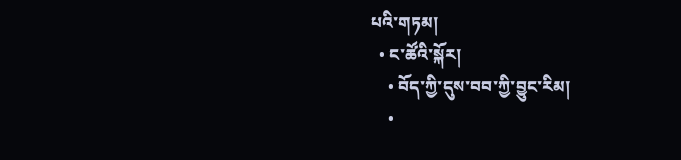པའི་གཏམ།
  • ང་ཚོའི་སྐོར།
    • བོད་ཀྱི་དུས་བབ་ཀྱི་བྱུང་རིམ།
    •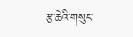རྩ་ཆེའི་གསུང་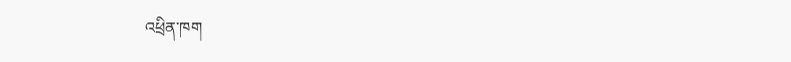འཕྲིན་ཁག